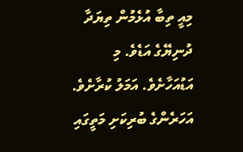މިއީ ތިބާ އުޅެމުން ތިޔަދާ ދުނިޔޭގެ އަޑެވެ. މި އަޑުއަހާށެވެ. އަމަލު ކުރާށެވެ. އަހަރެންގެ ބުރިކަށި މަތީގައި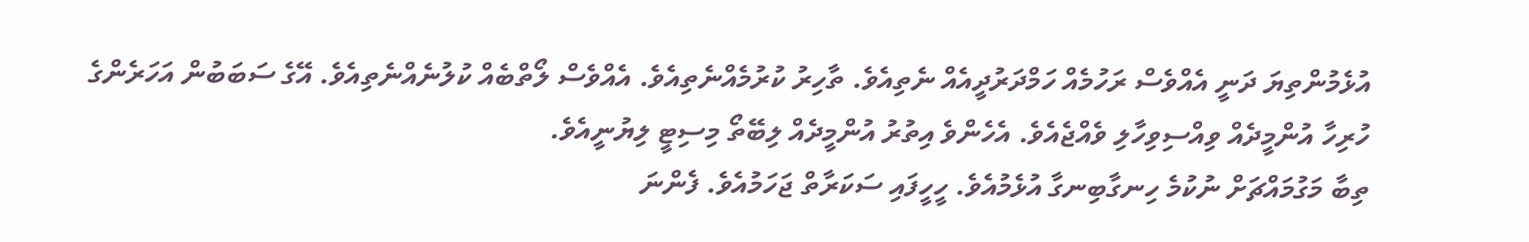އުޅެމުންތިޔަ ދަނީ އެއްވެސް ރަހުމެއް ހަމްދަރުދީއެއް ނެތިއެވެ. ތާހިރު ކުރުމެއްނެތިއެވެ. އެއްވެސް ލޯތްބެއް ކުލުނެއްނެތިއެވެ. އޭގެ ސަބަބުން އަހަރެންގެ ހުރިހާ އުންމީދެއް ވިއްސިވިހާލި ވެއްޖެއެވެ. އެހެންވެ އިތުރު އުންމީދެއް ލިބޭތޯ މިސިޓީ ލިޔުނީއެވެ.
ތިބާ މަގުމައްޗަށް ނުކުމެ ހިނގާބިނގާ އުޅެމުއެވެ. ހީހީފައި ސަކަރާތް ޖަހަމުއެވެ. ފެންނަ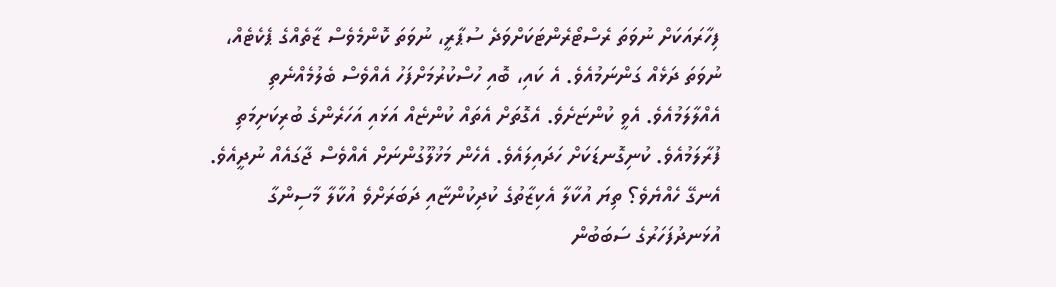ފިހާރައަކަށް ނުވަތަ ރެސްޓޯރެންޓަކަށްވަދެ ސުޕާރީ، ނުވަތަ ކޮންމެވެސް ޒާތެއްގެ ޕެކެޓެއް، ނުވަތަ ދަޅެއް ގަންނަމުއެވެ. އެ ކައި، ބޮއި ހުސްކުރުމަށްފަހު އެއްވެސް ބެލުމެއްނެތި އެއްލާލަމުއެވެ. އެވީ ކުންޏަށެވެ. އެގޮތަށް އެތައް ކުންޏެއް އަޅައި އަހަރެންގެ ބުރިކަށިމަތި ފުރާލަމުއެވެ. ކުނިގޮނޑަކަށް ހަދައިލައެވެ. އެހެން މަޚުލޫގުންނަށް އެއްވެސް ޖާގައެއް ނުދީއެވެ.
އެނގޭ ހެއްޔެވެ؟ ތިޔަ އުކާލާ އެކިޒާތުގެ ކުދިކުންޏާއި ދަބަރަށްވެ އުކާލާ މާސިންގާ އުޅަނދުފަހަރުގެ ސަބަބުން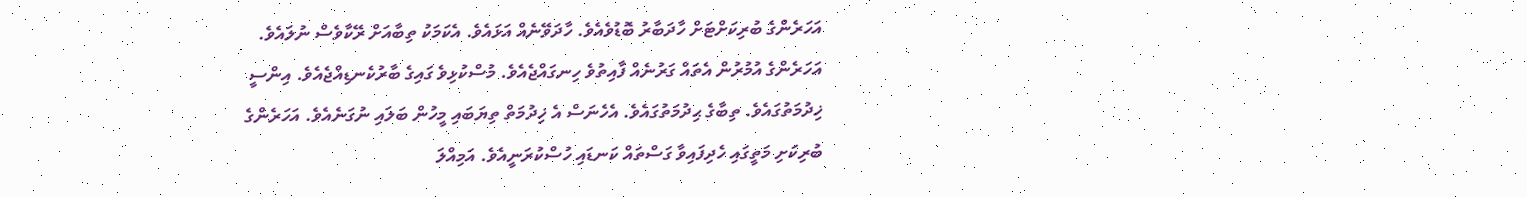އަހަރެންގެ ބުރިކަށްޓަށް ހާދަބާރު ބޮޑުވެއެވެ. ހާދަވޭނެއް އަޅައެވެ. އެކަމަކު ތިބާއަށް ރޭކާވެސް ނުލައެވެ.
އަހަރެންގެ އުމުރުން އެތައް ގަރުނެއް ފާއިތުވެ ހިނގައްޖެއެވެ. މުސްކުޅިވެ ގައިގެ ބާރުކެނޑިއްޖެއެވެ. އިންސީ ޚިދުމަތުގައެވެ. ތިބާގެ ޙިދުމަތުގައެވެ. އެހެނަސް އެ ޚިދުމަތް ތިޔަބައި މީހުން ބަލައި ނުގަނެއެވެ. އަހަރެންގެ ބުރިކަށި މަތީގައި ހެދިފައިވާ ގަސްތައް ކަނޑައި ހުސްކުރަނީއެވެ. އަމިއްލަ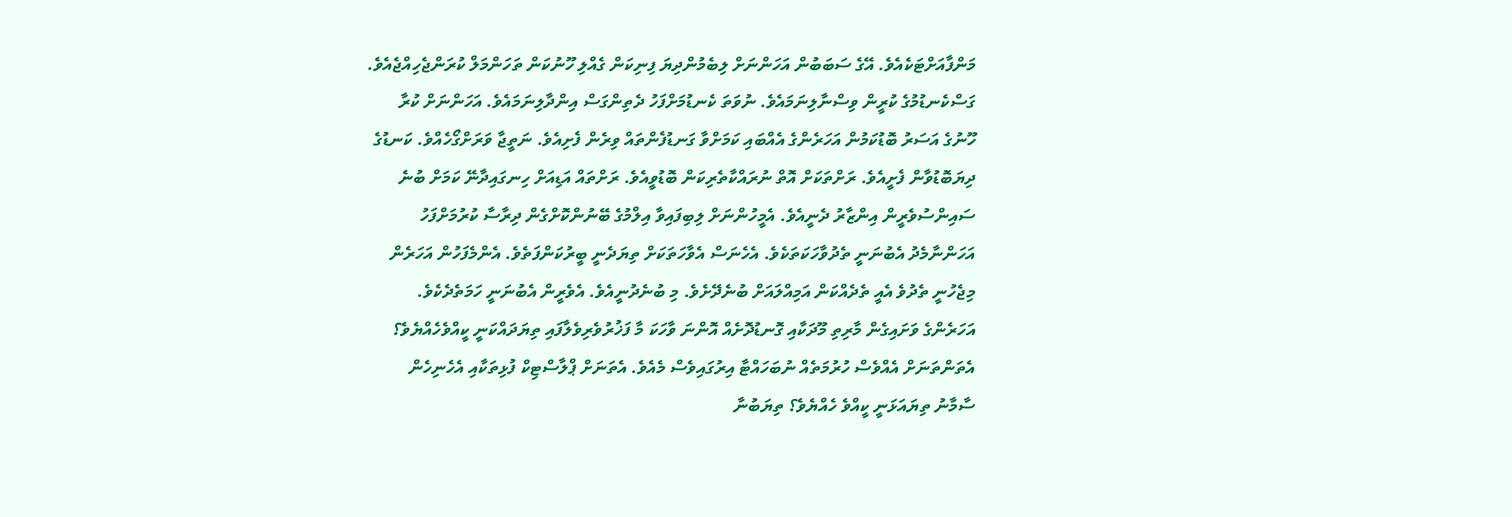މަންފާއަށްޓަކެއެވެ. އޭގެ ސަބަބުން އަހަންނަށް ލިބެމުންދިޔަ ފިނިކަން ގެއްލި ހޫނުކަން ތަހަންމަލް ކުރަންޖެހިއްޖެއެވެ. ގަސްކެނޑުމުގެ ކުރީން ވިސްނާލިނަމައެވެ. ނުވަތަ ކެނޑުމަށްފަހު ދެތިންގަސް އިންދާލިނަމައެވެ. އަހަންނަށް ކުރާ ހޫނުގެ އަސަރު ބޮޑުކަމުން އަހަރެންގެ އެއްބައި ކަމަށްވާ ގަނޑުފެންތައް ވިރެން ފެށިއެވެ. ނަތީޖާ ވަރަށްގޯހެއްވެ. ކަނޑުގެ ދިޔަބޮޑުވާން ފެށީއެވެ. ރަށްތަކަށް އޮތް ނުރައްކާތެރިކަން ބޮޑުވީއެވެ. ރަށްތައް އަޑިއަށް ހިނގައިދާނޭ ކަމަށް ބުނެ ސައިންސުވެރީން އިންޒާރު ދެނީއެވެ. އެމީހުންނަށް ލިބިފައިވާ އިލްމުގެ ބޭނުންކޮށްގެން ދިރާސާ ކުރުމަށްފަހު އަހަންނާމެދު އެބުނަނީ ތެދުވާހަކަތަކެވެ. އެހެނަސް އެވާހަތަކަށް ތިޔަދެނީ ބީރުކަންފަތެވެ. އެންމެފަހުން އަހަރެން މިޖެހުނީ ތެދުވެ އެއީ ތެދެއްކަން އަމިއްލައަށް ބުނެދޭށެވެ. މި ބުނެދުނީއެވެ. އެވެރީން އެބުނަނީ ހަމަތެދެކެވެ.
އަހަރެންގެ ވަށައިގެން މާރިތި މޫދަކާއި ގޮނޑުދޮށެއް އޮންނަ ވާހަކަ މާ ފަޚުރުވެރިވެލާފައި ތިޔަދައްކަނީ ކީއްވެހެއްޔެވެ؟ އެތަންތަނަށް އެއްވެސް ހުރުމަތެއް ނުބަހައްޓާ އިރުގައިވެސް މެއެވެ. އެތަނަށް ޕްލާސްޓިކް ފުޅިތަކާއި އެހެނިހެން ސާމާނު ތިޔައަޅަނީ ކީއްވެ ހެއްޔެވެ؟ ތިޔަބުނާ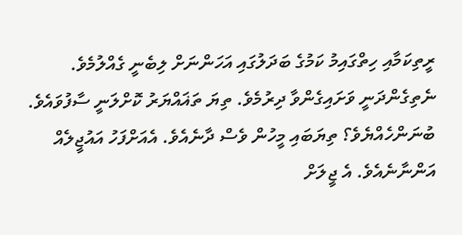ރީތިކަމާއި ހިތްގައިމު ކަމުގެ ބަދަލުގައި އަހަންނަށް ލިބެނީ ގެއްލުމެވެ. ނެތިގެންދަނީ ވަށައިގެންވާ ދިރުމެވެ. ތިޔަ ތަޣައްޔަރު ކޮށްލަނީ ސާފުވައެވެ. ބުނަންހެއްޔެވެ؟ ތިޔަބައި މީހުން ވެސް ދާނެއެވެ. އެއަށްފަހު އައުޖީލެއް އަންނާނެއެވެ. އެ ޖީލަށް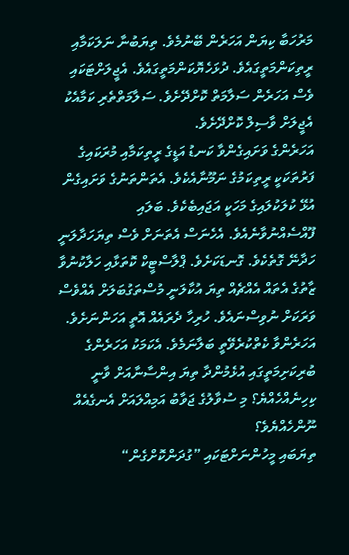މަރުހަބާ ކިޔަން އަހަރެން ބޭނުމެވެ. ތިޔަބުނާ ނަލަކަމާއި ރީތިކަންމަތީގައެވެ. ދުޅަހެޔޮކަންމަތީގައެވެ. އެޖީލަށްޓަކައި ވެސް އަހަރެން ސަލާމަތް ކޮށްދޭށެވެ. ސަލާމަތްތެރި ކަމާއެކު އެޖީލަށް ވާސިލް ކޮށްދޭށެވެ.
އަހަރެންގެ ވަށައިގެންވާ ކަނޑު އަޑީގެ ރީތިކަމާއި މުރަކައިގެ ފަރުތަކަކީ ރީތިކަމުގެ ނަމޫނާއެކެވެ. އެތަންތަނުގެ ވަށައިގެން އުޅޭ ކުލަކުލައިގެ މަހަކީ އަޖައިބެކެވެ. ބަލައި ފޫއްސެއްނުވާނެއެވެ. އެހެނަސް އެތަނަށް ވެސް ތިޔަހަދާލަނީ ހަދާނޭ ގޮތެކެވެ. ގޮނޑަކަށެވެ. ޕްލާސްޓީކް ކޮތަޅާއި ހަލާކުނުވާ ޒާތުގެ އެތައް އެއްޗެއް ތިޔަ އުކާލަނީ މުސްތަގުބަލަށް އެއްވެސް ވަރަކަށް ނުވިސްނައެވެ. ހުރިހާ ދެރައެއް އޮތީ އަހަންނަށެވެ. އަހަރެންވާ ކެތްކުރެވޭތީ ބަލާނަމެވެ. އެކަމަކު އަހަރެންގެ ބުރިކަށިމަތީގައި އުޅެމުންދާ ތިޔަ އިންސާނާއަށް ވާނީ ކިހިނެއްހެއްޔެ؟ މި ސުވާލުގެ ޖަވާބު އަމިއްލައަށް އެނގެއެއް ނޫންހެއްޔެވެ؟
ތިޔަބައި މީހުންނަށްޓަކައި ”ގުދަންކޮށްގެން“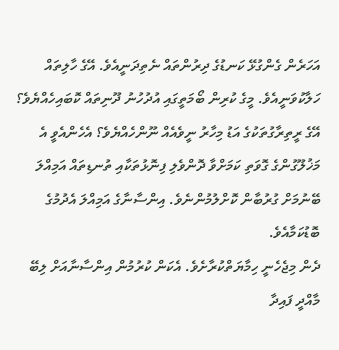އަހަރެން ގެންގުޅޭ ކަނޑުގެ ދިރުންތައް ނެތިދަނީއެވެ. އޭގެ ހާލިތައް ހަލާކުވަނީއެވެ. މީގެ ކުރިން ބޯމަތީގައި އުދުހުނު ދޫނިތައް ކޮބައިހެއްޔެވެ؟ އޭގެ ރީތިރާގުތަކުގެ އަޑު މިހާރު ނީވެއެއް ނޫންހެއްޔެވެ؟ އެހެންއެވީ އެ މަޚުލޫގުންގެ ގޮވަތި ކަމަށްވާ ދޮންވެލި ފިނޮޅުތަކާއި ތުނޑިތައް އަމިއްލަ ބޭނުމަށް ގުރުބާން ކޮށްލުމުންނެވެ. އިންސާނާގެ އަމިއްލަ އެދުމުގެ ބޮޑުކަމާއެވެ.
ދެން މިޖެހެނީ ހިމާޔަތްކުރާށެވެ. އެކަން ކުރުމުން އިންސާނާއަށް ލިބޭ މާއްދީ ފައިދާ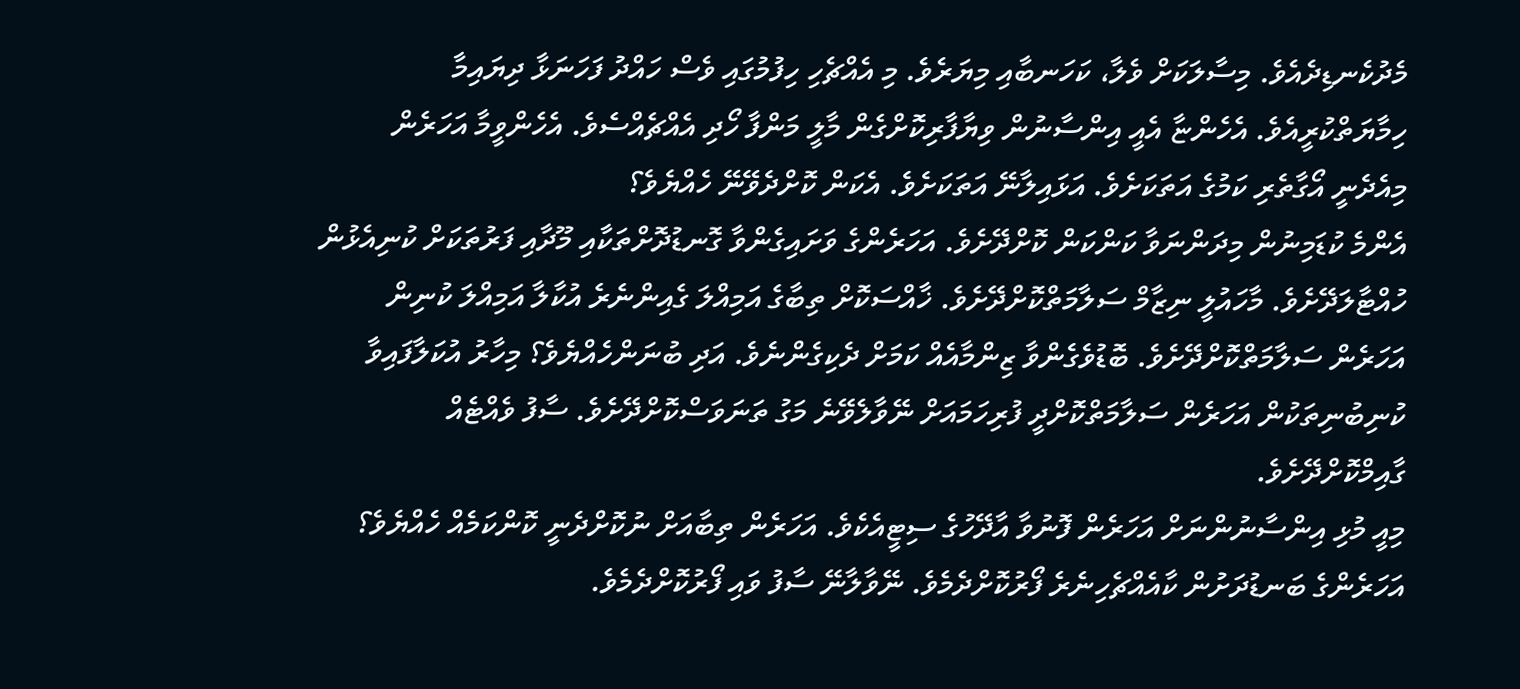މެދުކެނޑިދެއެވެ. މިސާލަކަށް ވެލާ، ކަހަނބާއި މިޔަރެވެ. މި އެއްޗެހި ހިފުމުގައި ވެސް ހައްދު ފަހަނަޅާ ދިޔައިމާ ހިމާޔަތްކުރީއެވެ. އެހެންޏާ އެއީ އިންސާނުން ވިޔާފާރިކޮށްގެން މާލީ މަންފާ ހޯދި އެއްޗެއްސެވެ. އެހެންވީމާ އަހަރެން މިއެދެނީ އޯގާތެރި ކަމުގެ އަތަކަށެވެ. އަޅައިލާނޭ އަތަކަށެވެ. އެކަން ކޮށްދެވޭނޭ ހެއްޔެވެ؟
އެންމެ ކުޑަމިނުން މިދަންނަވާ ކަންކަން ކޮށްދޭށެވެ. އަހަރެންގެ ވަށައިގެންވާ ގޮނޑުދޮށްތަކާއި މޫދާއި ފަރުތަކަށް ކުނިއެޅުން ހުއްޓާލަދޭށެވެ. މާހައުލީ ނިޒާމް ސަލާމަތްކޮށްދޭށެވެ. ޚާއްސަކޮށް ތިބާގެ އަމިއްލަ ގެއިންނެރެ އުކާލާ އަމިއްލަ ކުނިން އަހަރެން ސަލާމަތްކޮށްދޭށެވެ. ބޮޑުވެގެންވާ ޒިންމާއެއް ކަމަށް ދެކިގެންނެވެ. އަދި ބުނަންހެއްޔެވެ؟ މިހާރު އުކަލާފައިވާ ކުނިބުނިތަކުން އަހަރެން ސަލާމަތްކޮށްދީ ފުރިހަމައަށް ނޭވާލެވޭނެ މަގު ތަނަވަސްކޮށްދޭށެވެ. ސާފު ވެއްޓެއް ގާއިމްކޮށްދޭށެވެ.
މިއީ މުޅި އިންސާނުންނަށް އަހަރެން ފޮނުވާ އާދޭހުގެ ސިޓީއެކެވެ. އަހަރެން ތިބާއަށް ނުކޮށްދެނީ ކޮންކަމެއް ހެއްޔެވެ؟ އަހަރެންގެ ބަނޑުދަށުން ކާއެއްޗެހިނެރެ ފޯރުކޮށްދެމެވެ. ނޭވާލާނޭ ސާފު ވައި ފޯރުކޮށްދެމެވެ.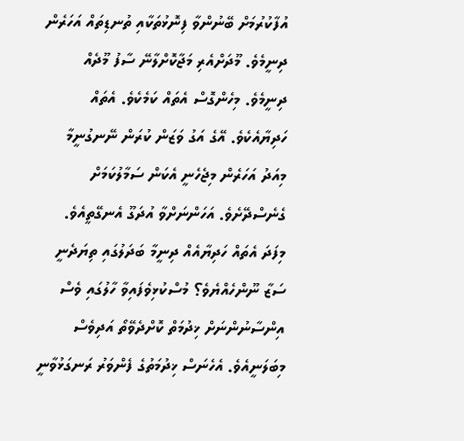އުފާކުރުމަށް ބޭނުންވާ ފިނޮޅުތަކާއި ތުނޑިތައް އަހަރެން ދިނީމެވެ. މޫދަށްއެރި މަޖާކޮށްލާނޭ ސާފު މޫދެއް ދިނީމެވެ. މިހެންގޮސް އެތައް ކަމެކެވެ. އެތައް ހަދިޔާއެކެވެ. އޭގެ އަގު ވަޒަން ކުރަން ނޭނގުނީމާ މިއަދު އަހަރެން މިޖެހެނީ އެކަން ސަމާލުކަމަށް ގެނެސްދޭށެވެ. އަހަންނަށްވާ އުދަގޫ އެނގޭތީއެވެ.
މިފަދަ އެތައް ހަދިޔާއެއް ދިނީމާ ބަދަލުގައި ތިޔަދެނީ ސަޒާ ނޫންހެއްޔެވެ؟ މުސްކުޅިވެފައިވާ ހާލުގައި ވެސް އިންސާނުންނަށް ޚިދުމަތް ކޮށްދެވޭތޯ އަދިވެސް މިބަލަނީއެވެ. އެހެނަސް ޚިދުމަތުގެ ފެންވަރު ރަނގަޅުވާނީ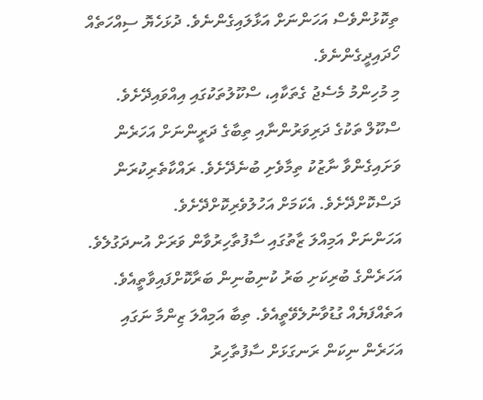ތިކޮޅުންވެސް އަހަންނަށް އަޅާލައިގެންނެވެ. ދުޅަހެޔޮ ސިއްހަތެއް ހޯދައިދީގެންނެވެ.
މި މުހިންމު މެސެޖު ގެތަކާއި، ސްކޫލުތަކުގައި އިއްވައިދޭށެވެ. ސްކޫލް ތަކުގެ ދަރިވަރުންނާއި ތިބާގެ ދަރީންނަށް އަހަރެން ވަށައިގެންވާ ނާޒުކު ތިމާވެށި ބުނެދޭށެވެ. ރައްކާތެރިކުރަން ދަސްކޮށްދޭށެވެ. އެކަމަށް އަހުލުވެރިކޮށްދޭށެވެ.
އަހަންނަށް އަމިއްލަ ޒާތުގައި ސާފުތާހިރުވާން ވަރަށް އުނދަގުލެވެ. އަހަރެންގެ ބުރިކަށި ބަރު ކުނިބުނިން ބަރާކޮށްފައިވާތީއެވެ. އަތެއްފަޔެއް ގުޑުވާނުލެވޭތީއެވެ. ތިބާ އަމިއްލަ ޒިންމާ ނަގައި އަހަރެން ނިކަން ރަނގަޅަށް ސާފުތާހިރު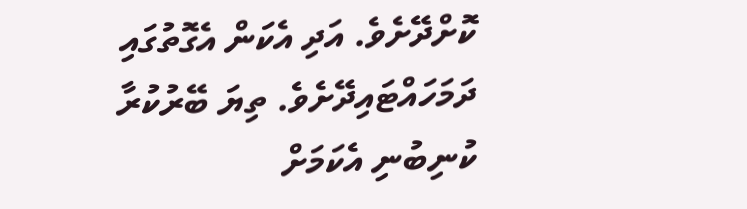ކޮށްދޭށެވެ. އަދި އެކަން އެގޮތުގައި ދަމަހައްޓައިދޭށެވެ. ތިޔަ ބޭރުކުރާ ކުނިބުނި އެކަމަށް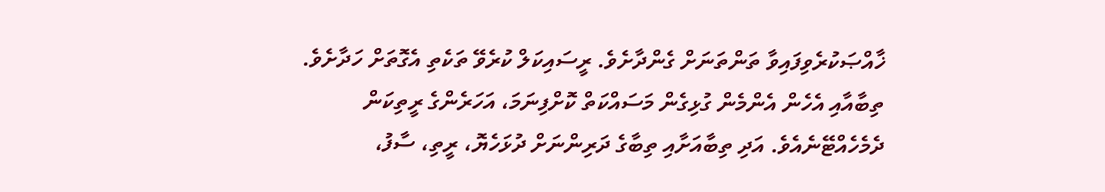ޚާއްޞަކުރެވިފައިވާ ތަންތަނަށް ގެންދާށެވެ. ރީސައިކަލް ކުރެވޭ ތަކެތި އެގޮތަށް ހަދާށެވެ.
ތިބާއާއި އެހެން އެންމެން ގުޅިގެން މަސައްކަތް ކޮށްފިނަމަ، އަހަރެންގެ ރީތިކަން ދެމެހެއްޓޭނެއެވެ. އަދި ތިބާއަށާއި ތިބާގެ ދަރިންނަށް ދުޅަހެޔޮ، ރީތި، ސާފު،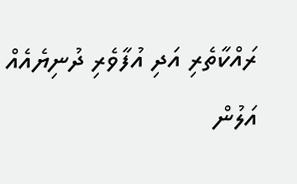ރައްކާތެރި އަދި އުފާވެރި ދުނިޔެއެއް އަލުން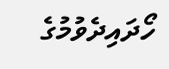ހޯދައިދެވުމުގެ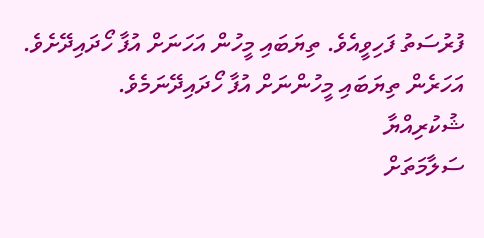ފުރުސަތު ފަހިވީއެވެ. ތިޔަބައި މީހުން އަހަނަށް އުފާ ހޯދައިދޭށެވެ. އަހަރެން ތިޔަބައި މީހުންނަށް އުފާ ހޯދައިދޭނަމެވެ.
ޝުކުރިއްޔާ
ސަލާމަތަށް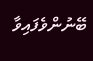ބޭނުންވެފައިވާ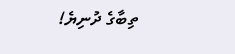ތިބާގެ ދުނިޔެ!